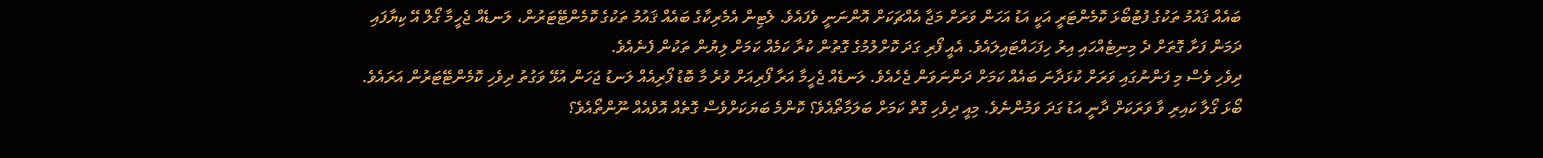ބައެއް ޤައުމު ތަކުގެ ފުޓުބޯޅަ ކޮމެންޓަރީ އަކީ އަޑު އަހަން ވަރަށް މަޖާ އެއްޗަކަށް އޮންނަނީ ވެފައެވެ. ލެޓިން އެމެރިކާގެ ބައެއް ޤައުމު ތަކުގެ ކޮމެންޓޭޓަރުން، ލަނޑެއް ޖެހީމާ ގޯލް އޭ ކިޔާފައި ދަމަން ފަށާ ގޮތަށް ދެ މިނިޓެއްހައި އިރު ހިފަހައްޓައިލައެވެ. އެއީ ފޯރި ގަދަ ކޮށްލުމުގެ ގޮތުން ކުރާ ކަމެއް ކަމަށް ލިޔުން ތަކުން ފެނެއެވެ.
ދިވެހި ވެސް މި ފަންނުގައި ވަރަށް ކުޅަދާނަ ބައެއް ކަމަށް ދަންނަވަން ޖެހެއެވެ. ލަނޑެއް ޖެހީމާ އަރާ ފޯރިއަށް ވުރެ މާ ބޮޑު ފޯރިއެއް ލަނޑު ޖަހަން އުޅޭ ވަގުތު ދިވެހި ކޮމެންޓޭޓަރުން އަރައެވެ. ބޯޅަ ގޯލާ ކައިރި ވާ ވަރަކަށް ދާނީ އަޑު ގަދަ ވަމުންނެވެ. މިއީ ދިވެހި ގޮތް ކަމަށް ބަލަމާތޯއެވެ؟ ކޮންމެ ބަޔަކަށްވެސް ގޮތެއް އޮވެއެއް ނޫންތޯއެވެ؟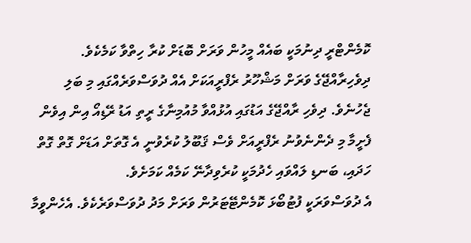ކޮމެންޓްރީ ދިނުމަކީ ބައެއް މީހުން ވަރަށް ބޮޑަށް ކުރާ ހިތްވާ ކަމެކެވެ. ދިވެހިރާއްޖޭގެ ވަރަށް މަޝްހޫރު ރެފްރީއަކަށް އެއް ދުވަސްވަރެއްގައި މި ބަލި ޖެހުނެވެ. ދިވެހި ރާއްޖޭގެ އަޑުގައި އުޅުއްވާ މުއުމިނާގެ ރީތި އަޑު ރޭޑިއޯ އިން އިވެން ފެށީމާ މި ދެންނެވުނު ރެފްރީއަށް ވެސް ޤަބޫލު ކުރެވުނީ އެ ގޮތަށް އަޑަށް ގޮތް ގޮތް ހަދައި، ބަނޑި ލައްވައި ހެދުމަކީ ކުރެވިދާނޭ ކަމެއް ކަމަށެވެ.
އެ ދުވަސްވަރަކީ ފުޓުބޯޅަ ކޮމެންޓޭޓަރުން ވަރަށް މަދު ދުވަސްވަރެކެވެ. އެހެންވީމާ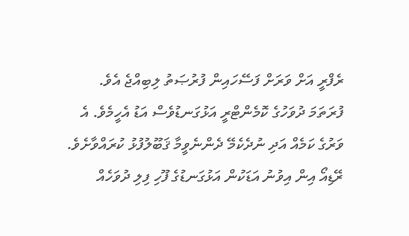ރެފްރީ އަށް ވަރަށް ފަސޭހައިން ފުރުޞަތު ލިބިއްޖެ އެވެ.
ފުރަތަމަ ދުވަހުގެ ކޮމެންޓްރީ އަޅުގަނޑުވެސް އަޑު އެހީމެވެ. އެ ވަރުގެ ކަމެއް އަދި ނުދެކެމޭ ދެންނެވީމާ ޤަބޫލުފުޅު ކުރައްވާށެވެ. ރޭޑިއޯ އިން އިވުނު އަޑަކުން އަޅުގަނޑުގެ ފޫހި ފިލި ދުވަހެއް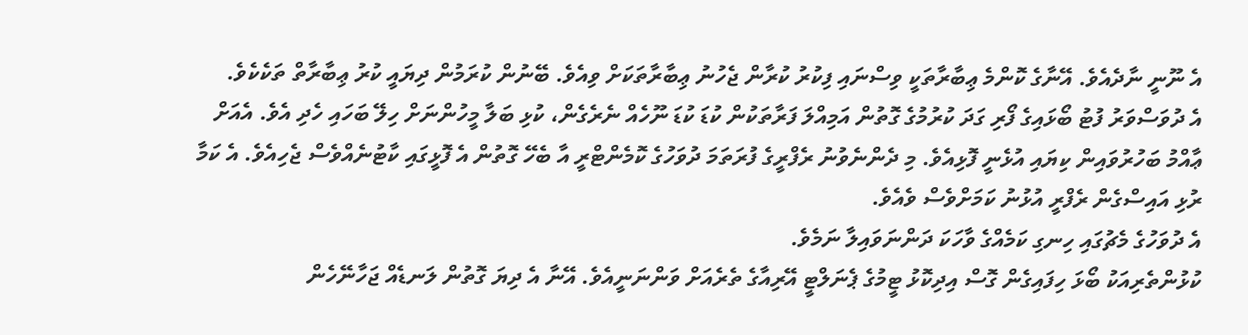އެ ނޫނީ ނާދެއެވެ. އޭނާގެ ކޮންމެ ޢިބާރާތަކީ ވިސްނައި ފިކުރު ކުރާން ޖެހުނު ޢިބާރާތަކަށް ވިއެވެ. ބޭނުން ކުރަމުން ދިޔައީ ކުރު ޢިބާރާތް ތަކެކެވެ.
އެ ދުވަސްވަރު ފުޓު ބޯޅައިގެ ފޯރި ގަދަ ކުރުމުގެ ގޮތުން އަމިއްލަ ފަރާތަކުން ކުޑަ ކުޑަ ނޫހެއް ނެރެގެން، ކުޅި ބަލާ މީހުންނަށް ހިލޭ ބަހައި ހެދި އެވެ. އެއަށް ޢާއްމު ބަހުރުވައިން ކިޔައި އުޅެނީ ފޮޅިއެވެ. މި ދެންނެވުނު ރެފްރީގެ ފުރަތަމަ ދުވަހުގެ ކޮމެންޓްރީ އާ ބެހޭ ގޮތުން އެ ފޮޅީގައި ކާޓުނެއްވެސް ޖެހިއެވެ. އެ ކަމާ ރުޅި އައިސްގެން ރެފްރީ އުޅުނު ކަމަށްވެސް ވެއެވެ.
އެ ދުވަހުގެ މެޗުގައި ހިނގި ކަމެއްގެ ވާހަކަ ދަންނަވައިލާ ނަމެވެ.
ކުޅުންތެރިއަކު ބޯޅަ ހިފައިގެން ގޮސް އިދިކޮޅު ޓީމުގެ ޕެނަލްޓީ އޭރިއާގެ ތެރެއަށް ވަންނަނީއެވެ. އޭނާ އެ ދިޔަ ގޮތުން ލަނޑެއް ޖަހާނޭހެން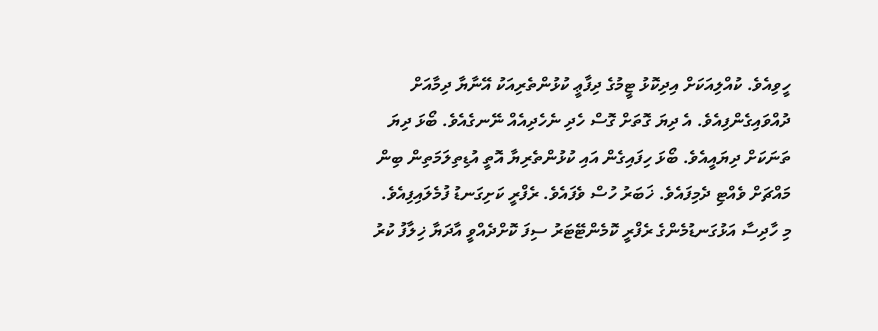ހީވިއެވެ. ކުއްލިއަކަށް އިދިކޮޅު ޓީމުގެ ދިފާޢީ ކުޅުންތެރިއަކު އޭނާޔާ ދިމާއަށް ދުއްވައިގެންފިއެވެ. އެ ދިޔަ ގޮތަށް ގޮސް ހެދި ނެހެދިއެއް ނޭނގެއެވެ. ބޯޅަ ދިޔަ ތަނަކަށް ދިޔައީއެވެ. ބޯޅަ ހިފައިގެން އައި ކުޅުންތެރިޔާ އޮތީ އުޑިތިލަމަތިން ބިން މައްޗަށް ވެއްޓި ދެމިފައެވެ. ޚަބަރު ހުސް ވެފައެވެ. ރެފްރީ ކަށިގަނޑު ފުމެލައިފިއެވެ.
މި ހާދިސާ އަޅުގަނޑުމެންގެ ރެފްރީ ކޮމެންޓޭޓަރު ސިފަ ކޮށްދެއްވީ އާދަޔާ ޚިލާފު ކުރު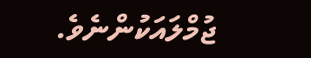ޖުމްލައަކުންނެވެ.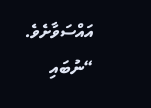އައްސަވާށެވެ.
“ނުބައި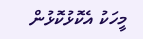މީހަކު އެކޮޅުކޮޅުން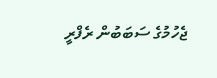ޖެހުމުގެ ސަބަބުން ރެފްރީ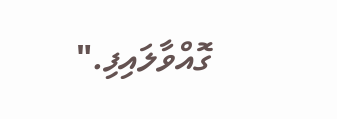ގޮއްވާލައިފި."